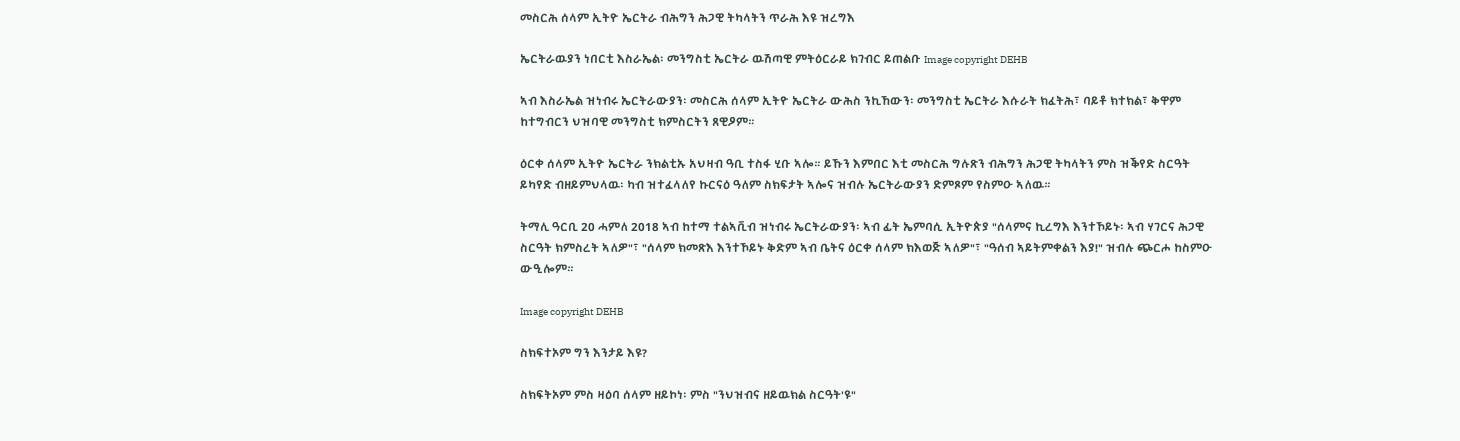መስርሕ ሰላም ኢትዮ ኤርትራ ብሕግን ሕጋዊ ትካላትን ጥራሕ እዩ ዝረግእ

ኤርትራዉያን ነበርቲ እስራኤል፡ መንግስቲ ኤርትራ ዉሽጣዊ ምትዕርራይ ክገብር ይጠልቡ Image copyright DEHB

ኣብ እስራኤል ዝነብሩ ኤርትራውያን፡ መስርሕ ሰላም ኢትዮ ኤርትራ ውሕስ ንኪኸውን፡ መንግስቲ ኤርትራ እሱራት ክፈትሕ፣ ባይቶ ክተክል፣ ቅዋም ከተግብርን ህዝባዊ መንግስቲ ክምስርትን ጸዊዖም።

ዕርቀ ሰላም ኢትዮ ኤርትራ ንክልቲኡ አህዛብ ዓቢ ተስፋ ሂቡ ኣሎ። ይኹን እምበር እቲ መስርሕ ግሉጽን ብሕግን ሕጋዊ ትካላትን ምስ ዝቕየድ ስርዓት ይካየድ ብዘይምህላዉ፡ ካብ ዝተፈላለየ ኩርናዕ ዓለም ስክፍታት ኣሎና ዝብሉ ኤርትራውያን ድምጾም የስምዑ ኣለዉ።

ትማሊ ዓርቢ 20 ሓምለ 2018 ኣብ ከተማ ተልኣቪብ ዝነብሩ ኤርትራውያን፡ ኣብ ፊት ኤምባሲ ኢትዮጵያ "ሰላምና ኪረግእ እንተኾይኑ፡ ኣብ ሃገርና ሕጋዊ ስርዓት ክምስረት ኣለዎ"፣ "ሰላም ክመጽእ እንተኾይኑ ቅድም ኣብ ቤትና ዕርቀ ሰላም ክእወጅ ኣለዎ"፣ "ዓሰብ ኣይትምቀልን እያ!" ዝብሉ ጭርሖ ከስምዑ ውዒሎም።

Image copyright DEHB

ስክፍተኦም ግን እንታይ እዩ?

ስክፍትኦም ምስ ዛዕባ ሰላም ዘይኮነ፡ ምስ "ንህዝብና ዘይዉክል ስርዓት'ዩ"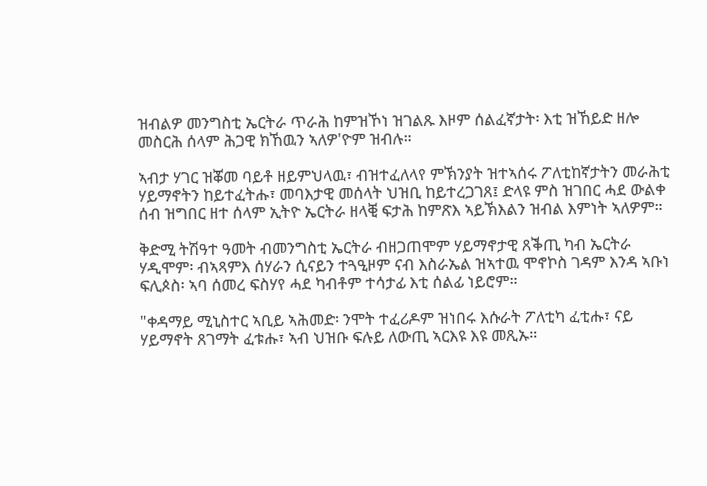ዝብልዎ መንግስቲ ኤርትራ ጥራሕ ከምዝኾነ ዝገልጹ እዞም ሰልፈኛታት፡ እቲ ዝኸይድ ዘሎ መስርሕ ሰላም ሕጋዊ ክኸዉን ኣለዎ'ዮም ዝብሉ።

ኣብታ ሃገር ዝቖመ ባይቶ ዘይምህላዉ፣ ብዝተፈለላየ ምኽንያት ዝተኣሰሩ ፖለቲከኛታትን መራሕቲ ሃይማኖትን ከይተፈትሑ፣ መባእታዊ መሰላት ህዝቢ ከይተረጋገጸ፤ ድላዩ ምስ ዝገበር ሓደ ውልቀ ሰብ ዝግበር ዘተ ሰላም ኢትዮ ኤርትራ ዘላቒ ፍታሕ ከምጽእ ኣይኽእልን ዝብል እምነት ኣለዎም።

ቅድሚ ትሽዓተ ዓመት ብመንግስቲ ኤርትራ ብዘጋጠሞም ሃይማኖታዊ ጸቕጢ ካብ ኤርትራ ሃዲሞም፡ ብኣጻምእ ሰሃራን ሲናይን ተጓዒዞም ናብ እስራኤል ዝኣተዉ ሞኖኮስ ገዳም እንዳ ኣቡነ ፍሊጶስ፡ ኣባ ሰመረ ፍስሃየ ሓደ ካብቶም ተሳታፊ እቲ ሰልፊ ነይሮም።

"ቀዳማይ ሚኒስተር ኣቢይ ኣሕመድ፡ ንሞት ተፈሪዶም ዝነበሩ እሱራት ፖለቲካ ፈቲሑ፣ ናይ ሃይማኖት ጸገማት ፈቱሑ፣ ኣብ ህዝቡ ፍሉይ ለውጢ ኣርእዩ እዩ መጺኡ።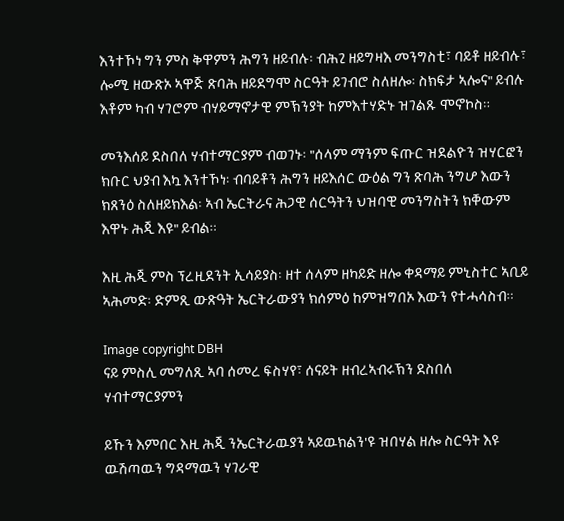እንተኾነ ግን ምስ ቅዋምን ሕግን ዘይብሉ፡ ብሕጊ ዘይግዛእ መንግስቲ፣ ባይቶ ዘይብሉ፣ ሎሚ ዘውጽኦ ኣዋጅ ጽባሕ ዘይደግሞ ስርዓት ይገብሮ ስለዘሎ፡ ስክፍታ ኣሎና" ይብሉ እቶም ካብ ሃገሮም ብሃይማኖታዊ ምኽንያት ከምእተሃድኑ ዝገልጹ ሞኖኮስ።

መንእሰይ ደስበለ ሃብተማርያም ብወገኑ፡ "ሰላም ማንም ፍጡር ዝደልዮን ዝሃርፎን ክቡር ህያብ እኳ እንተኾነ፡ ብባይቶን ሕግን ዘይእሰር ውዕል ግን ጽባሕ ንግሆ እውን ክጸንዕ ስለዘይክእል፡ ኣብ ኤርትራና ሕጋዊ ሰርዓትን ህዝባዊ መንግስትን ክቐውም እዋኑ ሕጂ እዩ" ይብል።

እዚ ሕጂ ምስ ፕረዚደንት ኢሳይያስ፡ ዘተ ሰላም ዘካይድ ዘሎ ቀዳማይ ምኒስተር ኣቢይ ኣሕመድ፡ ድምጺ ውጽዓት ኤርትራውያን ክሰምዕ ከምዝግበኦ እውን የተሓሳስብ።

Image copyright DBH
ናይ ምስሊ መግለጺ ኣባ ሰመረ ፍስሃየ፣ ሰናይት ዘብረኣብሩኽን ደስበለ ሃብተማርያምን

ይኹን እምበር እዚ ሕጂ ንኤርትራዉያን ኣይዉክልን'ዩ ዝበሃል ዘሎ ስርዓት እዩ ዉሽጣዉን ግዳማዉን ሃገራዊ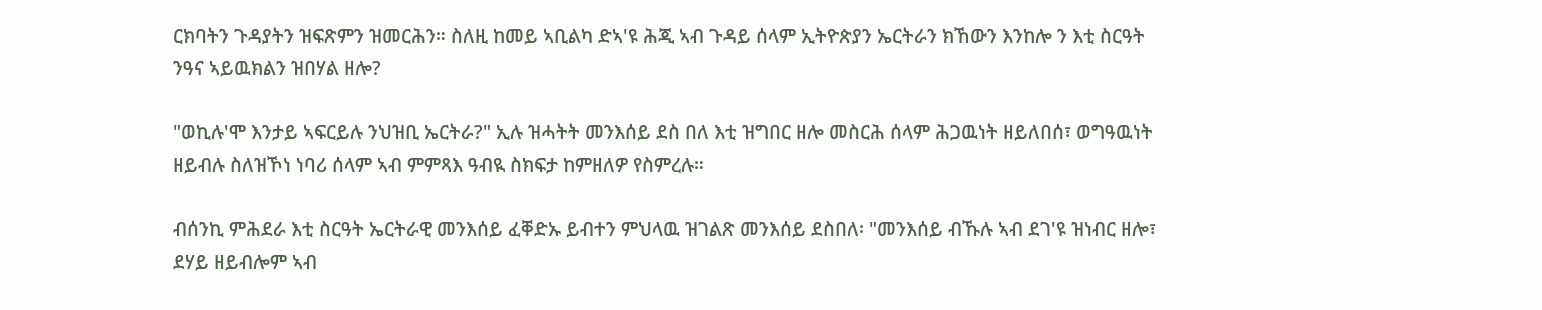ርክባትን ጉዳያትን ዝፍጽምን ዝመርሕን። ስለዚ ከመይ ኣቢልካ ድኣ'ዩ ሕጂ ኣብ ጉዳይ ሰላም ኢትዮጵያን ኤርትራን ክኸውን እንከሎ ን እቲ ስርዓት ንዓና ኣይዉክልን ዝበሃል ዘሎ?

"ወኪሉ'ሞ እንታይ ኣፍርይሉ ንህዝቢ ኤርትራ?" ኢሉ ዝሓትት መንእሰይ ደስ በለ እቲ ዝግበር ዘሎ መስርሕ ሰላም ሕጋዉነት ዘይለበሰ፣ ወግዓዉነት ዘይብሉ ስለዝኾነ ነባሪ ሰላም ኣብ ምምጻእ ዓብዪ ስክፍታ ከምዘለዎ የስምረሉ።

ብሰንኪ ምሕደራ እቲ ስርዓት ኤርትራዊ መንእሰይ ፈቐድኡ ይብተን ምህላዉ ዝገልጽ መንእሰይ ደስበለ፡ "መንእሰይ ብኹሉ ኣብ ደገ'ዩ ዝነብር ዘሎ፣ ደሃይ ዘይብሎም ኣብ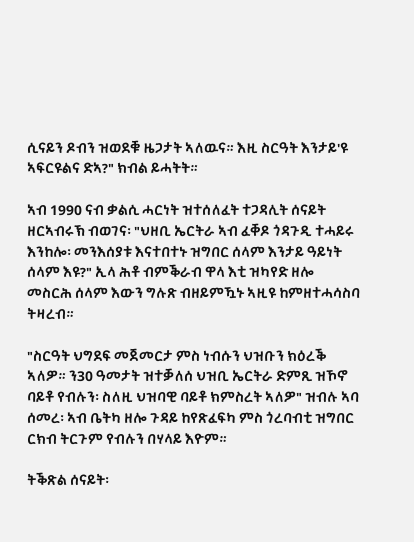ሲናይን ዶብን ዝወደቑ ዜጋታት ኣለዉና። እዚ ስርዓት እንታይ'ዩ ኣፍርዩልና ድኣ?" ክብል ይሓትት።

ኣብ 1990 ናብ ቃልሲ ሓርነት ዝተሰለፈት ተጋዳሊት ሰናይት ዘርኣብሩኽ ብወገና፡ "ህዘቢ ኤርትራ ኣብ ፈቐዶ ጎዳጉዲ ተሓይሩ እንከሎ፡ መንእሰያቱ እናተበተኑ ዝግበር ሰላም እንታይ ዓይነት ሰላም እዩ?" ኢላ ሕቶ ብምቕራብ ዋላ እቲ ዝካየድ ዘሎ መስርሕ ሰላም እውን ግሉጽ ብዘይምዃኑ ኣዚዩ ከምዘተሓሳስባ ትዛረብ።

"ስርዓት ህግደፍ መጀመርታ ምስ ነብሱን ህዝቡን ክዕረቕ ኣለዎ። ን30 ዓመታት ዝተቓለሰ ህዝቢ ኤርትራ ድምጺ ዝኾኖ ባይቶ የብሉን፡ ስለዚ ህዝባዊ ባይቶ ክምስረት ኣለዎ" ዝብሉ ኣባ ሰመረ፡ ኣብ ቤትካ ዘሎ ጉዳይ ከየጽፈፍካ ምስ ጎረባብቲ ዝግበር ርክብ ትርጉም የብሉን በሃላይ እዮም።

ትቕጽል ሰናይት፡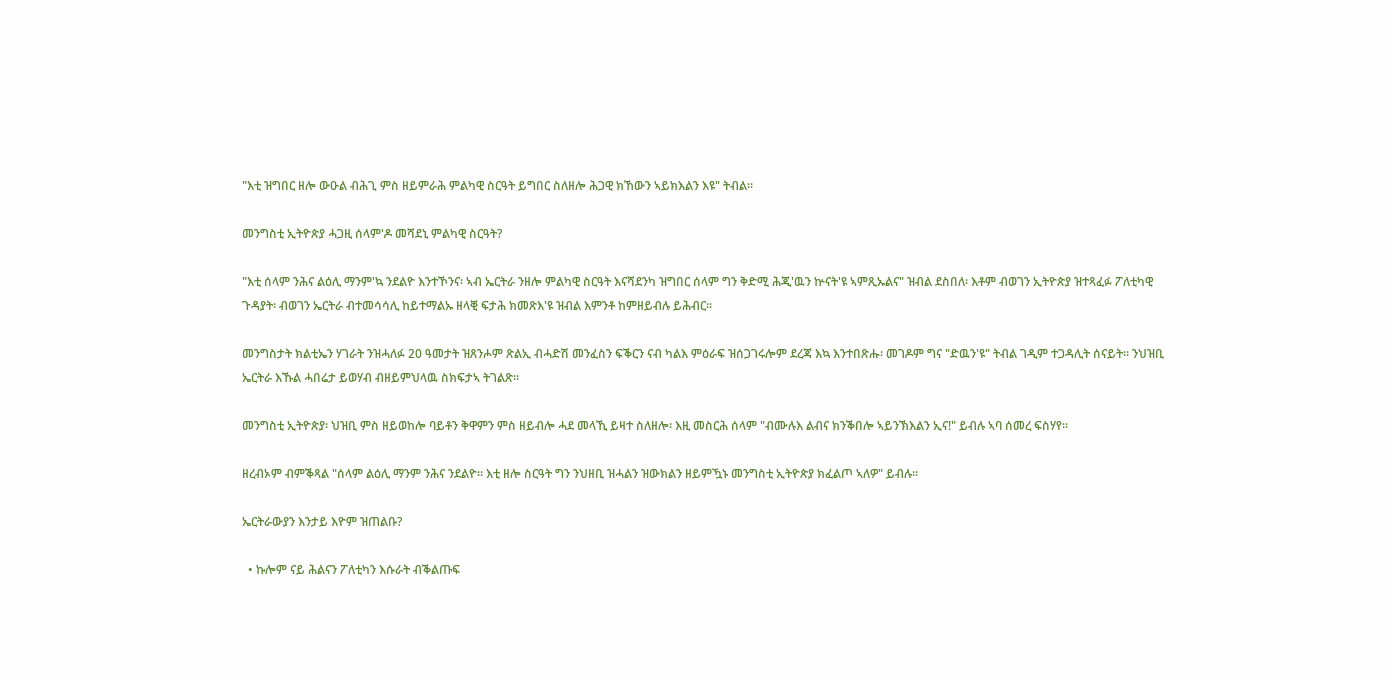"እቲ ዝግበር ዘሎ ውዑል ብሕጊ ምስ ዘይምራሕ ምልካዊ ስርዓት ይግበር ስለዘሎ ሕጋዊ ክኸውን ኣይክእልን እዩ" ትብል።

መንግስቲ ኢትዮጵያ ሓጋዚ ሰላም'ዶ መሻደኒ ምልካዊ ስርዓት?

"እቲ ሰላም ንሕና ልዕሊ ማንም'ኳ ንደልዮ እንተኾንና፡ ኣብ ኤርትራ ንዘሎ ምልካዊ ስርዓት እናሻደንካ ዝግበር ሰላም ግን ቅድሚ ሕጂ'ዉን ኵናት'ዩ ኣምጺኡልና" ዝብል ደስበለ፡ እቶም ብወገን ኢትዮጵያ ዝተጻፈፉ ፖለቲካዊ ጉዳያት፡ ብወገን ኤርትራ ብተመሳሳሊ ከይተማልኡ ዘላቒ ፍታሕ ክመጽእ'ዩ ዝብል እምንቶ ከምዘይብሉ ይሕብር።

መንግስታት ክልቲኤን ሃገራት ንዝሓለፉ 20 ዓመታት ዝጸንሖም ጽልኢ ብሓድሽ መንፈስን ፍቕርን ናብ ካልእ ምዕራፍ ዝሰጋገሩሎም ደረጃ እኳ እንተበጽሑ፡ መገዶም ግና "ድዉን'ዩ" ትብል ገዲም ተጋዳሊት ሰናይት። ንህዝቢ ኤርትራ እኹል ሓበሬታ ይወሃብ ብዘይምህላዉ ስክፍታኣ ትገልጽ።

መንግስቲ ኢትዮጵያ፡ ህዝቢ ምስ ዘይወከሎ ባይቶን ቅዋምን ምስ ዘይብሎ ሓደ መላኺ ይዛተ ስለዘሎ፡ እዚ መስርሕ ሰላም "ብሙሉእ ልብና ክንቕበሎ ኣይንኽእልን ኢና!" ይብሉ ኣባ ሰመረ ፍስሃየ።

ዘረብኦም ብምቕጻል "ሰላም ልዕሊ ማንም ንሕና ንደልዮ። እቲ ዘሎ ስርዓት ግን ንህዘቢ ዝሓልን ዝውክልን ዘይምዃኑ መንግስቲ ኢትዮጵያ ክፈልጦ ኣለዎ" ይብሉ።

ኤርትራውያን እንታይ እዮም ዝጠልቡ?

  • ኩሎም ናይ ሕልናን ፖለቲካን እሱራት ብቕልጡፍ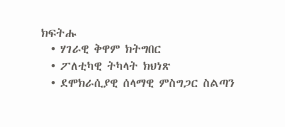ክፍትሑ
  • ሃገራዊ ቅዋም ክትግበር
  • ፖለቲካዊ ትካላት ክህነጽ
  • ደሞክራሲያዊ ሰላማዊ ምስግጋር ስልጣን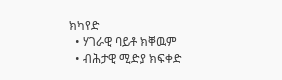ክካየድ
  • ሃገራዊ ባይቶ ክቐዉም
  • ብሕታዊ ሚድያ ክፍቀድ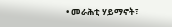• መራሕቲ ሃይማኖት፣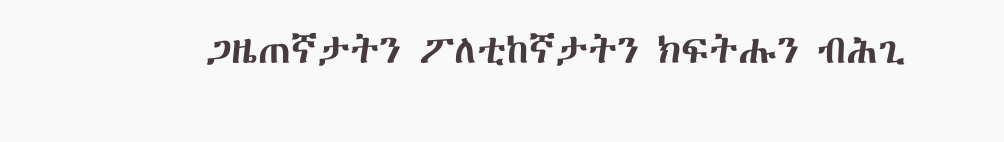ጋዜጠኛታትን ፖለቲከኛታትን ክፍትሑን ብሕጊ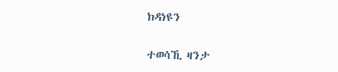ክዳነዩን

ተወሳኺ ዛንታ